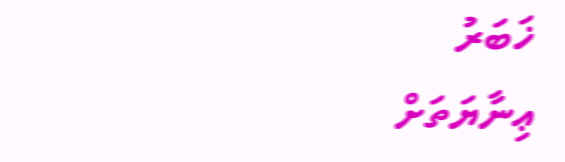ޚަބަރު
ޢިނާޔަތަށް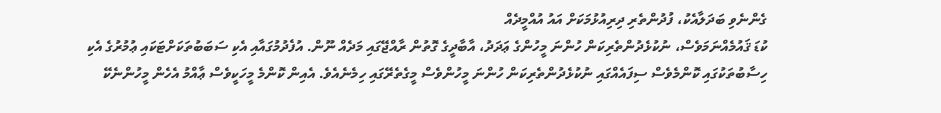ގެންނެވި ބަދަލާއެކު، ފުދުންތެރި ދިރިއުޅުމަކަށް އައު އުއްމީދެއް
ކުޑަ ޤައުމެއްނަމަވެސް، ނުކުޅެދުންތެރިކަން ހުންނަ މީހުންގެ ޢަދަދު، އާބާދީގެ ގޮތުން ރާއްޖޭގައި މަދެއް ނޫން. އުފެދުމުގައާއި އެކި ސަބަބުތަކަށްޓަކައި ޢުމުރުގެ އެކި ހިސާބުތަކުގައި ކޮންމެވެސް ސިފައެއްގައި ނުކުޅެދުންތެރިކަން ހުންނަ މީހުންވެސް މީގެތެރޭގައި ހިމެނެއެވެ. އެއިން ކޮންމެ މީހަކީވެސް ޢާއްމު އެހެން މީހުންނެކޭ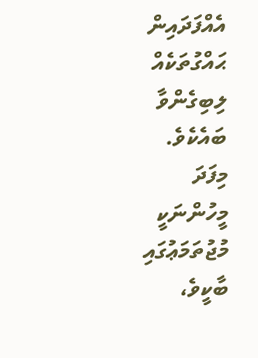އެއްފަދައިން ޙައްގުތަކެއް ލިބިގެންވާ ބައެކެވެ.
މިފަދަ މީހުންނަކީ މުޖުތަމަޢުގައި ބާކީވެ،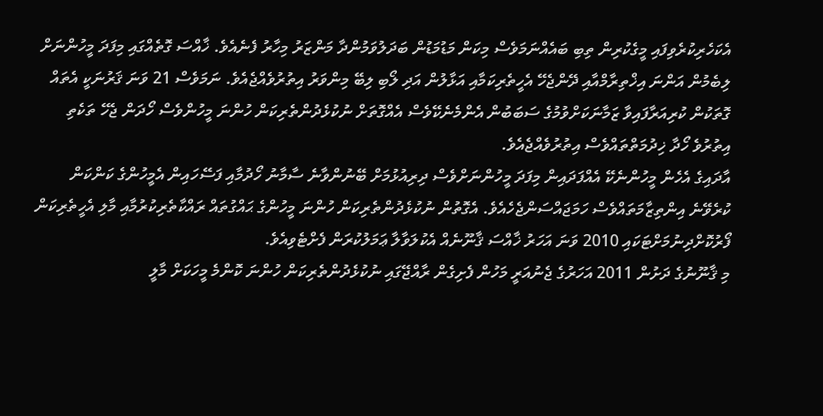އެކަހެރިކުރެވިފައި މީގެކުރިން ތިބި ބައެއްނަމަވެސް މިކަން މަޑުމަޑުން ބަދަލުވަމުންދާ މަންޒަރު މިހާރު ފެނެއެވެ. ޚާއްސަ ގޮތެއްގައި މިފަދަ މީހުންނަށް ލިބެމުން އަންނަ އިޚްތިރާމްއާއި ދޭންޖެހޭ އެހީތެރިކަމާއި އަޅާލުން އަދި ލޯބި ލިބޭ މިންވަރު އިތުރުވެއްޖެއެވެ. ނަމަވެސް 21 ވަނަ ޤަރުނަކީ އެތައް ގޮތަކުން ކުރިއަރާފައިވާ ޒަމާނަކަށްވުމުގެ ސަބަބުން އެންމެނެކޭވެސް އެއްގޮތަށް ނުކުޅެދުންތެރިކަން ހުންނަ މީހުންވެސް ހޯދަން ޖެހޭ ތަކެތި އިތުރުވެ ހޯދާ ޚިދުމަތްތައްވެސް އިތުރުވެއްޖެއެވެ.
އާދައިގެ އެހެން މީހުންނެކޭ އެއްފަދައިން މިފަދަ މީހުންނަށްވެސް ދިރިއުޅުމަށް ބޭނުންވާނެ ސާމާނު ހޯދުމާއި ފަސޭހައިން އެމީހުންގެ ކަންކަން ކުރެވޭނެ އިންތިޒާމަތައްވެސް ހަމަޖައްސަންޖެހެއެވެ. އެގޮތުން ނުކުޅެދުންތެރިކަން ހުންނަ މީހުންގެ ޙައްގުތައް ރައްކާތެރިކުރުމާއި މާލި އެހީތެރިކަން ފޯރުކޮށްދިނުމަށްޓަކައި 2010 ވަނަ އަހަރު ޚާއްސަ ޤާނޫނެއް އެކުލަވާލާ ޢަމަލުކުރަން ފެށްޓެވިއެވެ.
މި ޤާނޫނުގެ ދަށުން 2011 އަހަރުގެ ޖެނުއަރީ މަހުން ފެށިގެން ރާއްޖޭގައި ނުކުޅެދުންތެރިކަން ހުންނަ ކޮންމެ މީހަކަށް މާލީ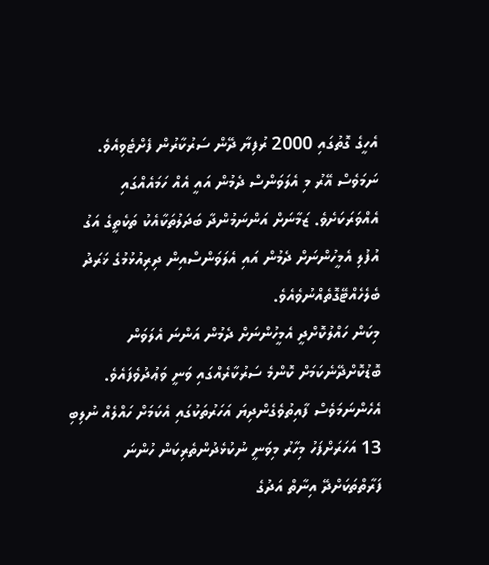އެހީގެ ގޮތުގައި 2000 ރުފިޔާ ދޭން ސަރުކާރުން ފެށްޓެވިއެވެ. ނަމަވެސް އޭރު މި އެލަވަންސް ދެމުން އައީ އެއް ހަމައެއްގައި އެއްވަރަކަށެވެ. ޒަމާނަށް އަންނަމުންދާ ބަދަލުތަކާއެކު ތަކެތީގެ އަގު އުފުލި އެމީހުންނަށް ދެމުން އައި އެލަވަންސްއިން ދިރިއުޅުމުގެ ޚަރަދު ބެލެހެއްޓޭގޮތެއްނުވެއެވެ.
މިކަން ހައްލުކޮށްދީ އެމީހުންނަށް ދެމުން އަންނަ އެލަވަން ބޮޑުކޮށްދޭނެކަމަށް ކޮންމެ ސަރުކާރެއްގައި ވަނީ ވަޢުދުވެފައެވެ. އެހެންނަމަވެސް ފާއިތުވެގެންދިޔަ އަހަރުތަކުގައި އެކަމަށް ހައްލެއް ނުލިބި 13 އަހަރަށްފަހު މިހާރު މިވަނީ ނުކުޅެދުންތެރިކަން ހުންނަ ފަރާތްތަކަށްދޭ އިނާތް އަދުގެ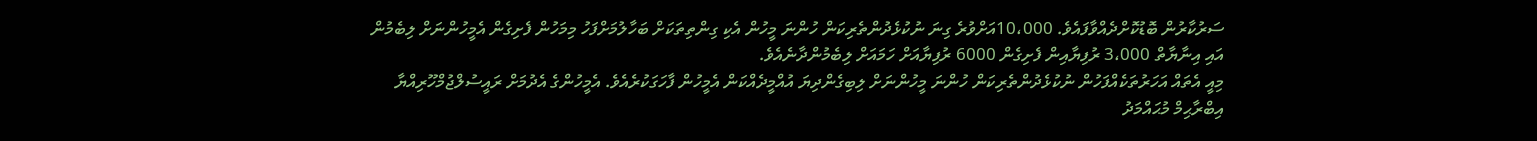ސަރުކާރުން ބޮޑުކޮށްދެއްވާފައެވެ. 10،000އަށްވުރެ ގިނަ ނުކުޅެދުންތެރިކަން ހުންނަ މީހުން އެކި ގިންތިތަކަށް ބަހާލުމަށްފަހު މިމަހުން ފެށިގެން އެމީހުންނަށް ލިބެމުން އައި އިނާޔާތް 3،000 ރުފިޔާއިން ފެށިގެން 6000 ރުފިޔާއަށް ހަމައަށް ލިބެމުންދާނެއެވެ.
މިއީ އެތައް އަހަރުތަކެއްފަހުން ނުކުޅެދުންތެރިކަން ހުންނަ މީހުންނަށް ލިބިގެންދިޔަ އުއްމީދެއްކަން އެމީހުން ފާހަގަކުރެއެވެ. އެމީހުންގެ އެދުމަށް ރައީސުލްޖުމްހޫރިއްޔާ އިބްރާޙިމް މުޙައްމަދު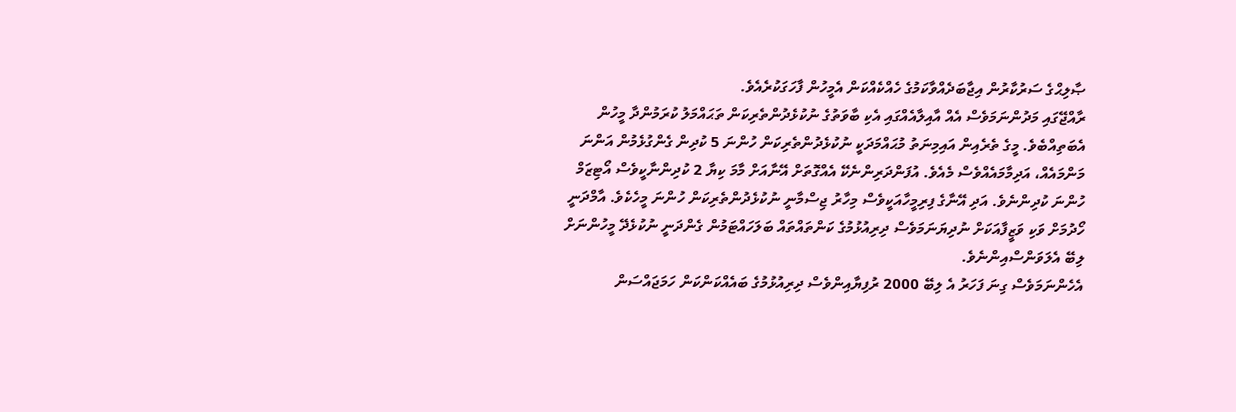ޞާލިޙްގެ ސަރުކާރުން އިޖާބަދެއްވާކަމުގެ ހެއްކެއްކަން އެމީހުން ފާހަގަކުރެއެވެ.
ރާއްޖޭގައި މަދުންނަމަވެސް އެއް އާއިލާއެއްގައި އެކި ބާވަތުގެ ނުކުޅެދުންތެރިކަން ތަޙައްމަލު ކުރަމުންދާ މީހުން އެބަތިއްބެވެ. މީގެ ތެރެއިން އައިމިނަތު މުޙައްމަދަކީ ނުކުޅެދުންތެރިކަން ހުންނަ 5 ކުދިން ގެންގުޅެމުން އަންނަ މަންމައެއް، އަދިމާމައެއްވެސް މެއެވެ. އުފަންދަރިންނެކޭ އެއްގޮތަށް އޭނާއަށް މާމަ ކިޔާ 2 ކުދިންނާކީވެސް އޯޓިޒަމް ހުންނަ ކުދިންނެވެ. އަދި އޭނާގެ ފިރިމީހާއަކީވެސް މިހާރު ޖިސްމާނީ ނުކުޅެދުންތެރިކަން ހުންނަ މީހެކެވެ. އާމްދަނީ ހޯދުމަށް ވަކި ވަޒީފާއަކަށް ނުދިޔަނަމަވެސް ދިރިއުޅުމުގެ ކަންތައްތައް ބަލަހައްޓަމުން ގެންދަނީ ނުކުޅެދޭ މީހުންނަށް ލިބޭ އެލަވަންސްއިންނެވެ.
އެހެންނަމަވެސް ގިނަ ފަހަރު އެ ލިބޭ 2000 ރުފިޔާއިންވެސް ދިރިއުޅުމުގެ ބައެއްކަންކަން ހަމަޖައްސަން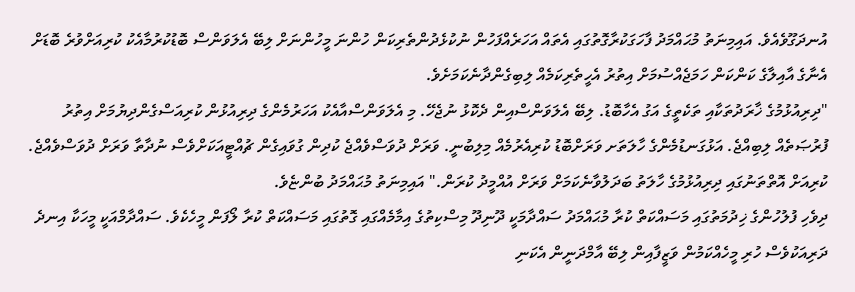އުނދަގޫވެއެވެ. އައިމިނަތު މުޙައްމަދު ފާހަގަކުރާގޮތުގައި އެތައް އަހަރެއްފަހުން ނުކުޅެދުންތެރިކަން ހުންނަ މީހުންނަށް ލިބޭ އެލަވަންސް ބޮޑުކުރުމާއެކު ކުރިއަށްވުރެ ބޮޑަށް އެނާގެ އާއިލާގެ ކަންކަން ހަމަޖެއްސުމަށް އިތުރު އެހީތެރިކަމެއް ލިބިގެންދާނެކަމަށެވެ.
"ދިރިއުޅުމުގެ ޚާރަދުތަކާއި ތަކެތީގެ އަގު އެހާބޮޑު. ލިބޭ އެލަވަންސްއިން ދެކޮޅު ނުޖެހޭ. މި އެލަވަންސްއާއެކު އަހަރުމެންގެ ދިރިއުޅުން ކުރިއަސްގެންދިޔުމަށް އިތުރު ފުރުޞަތެއް ލިބިއްޖެ. އަޅުގަނޑުމެންގެ ހާލަތަށ ވަރަށްބޮޑު ކުރިއެރުމެއް މިލިބުނީ. ވަރަށް ދުވަސްވެއްޖެ ކުދިން ގުވައިގެން ޗުއްޓީއަކަށްވެސް ނުދާތާ ވަރަށް ދުވަސްވެއްޖެ. ކުރިއަށް އޮތްތަނުގައި ދިރިއުޅުމުގެ ހާލަތު ބަދަލުވާނެކަމަށް ވަރަށް އުއްމީދު ކުރަން." އައިމިނަތު މުޙައްމަދު ބުންޏެވެ.
ދިވެހި ފުލުހުންގެ ޚިދުމަތުގައި މަސައްކަތް ކުރާ މުޙައްމަދު ސައްދާމަކީ ދޫނިދޫ މިސްކިތުގެ އިމާމެއްގައި ގޮތުގައި މަސައްކަތް ކުރާ ލޯފަން މީހެކެވެ. ސައްދާމްއަކީ މީހަކާ އިނދެ ދަރިއަކުވެސް ހުރި މީހެއްކަމުން ވަޒީފާއިން ލިބޭ އާމްދަނީން އެކަނި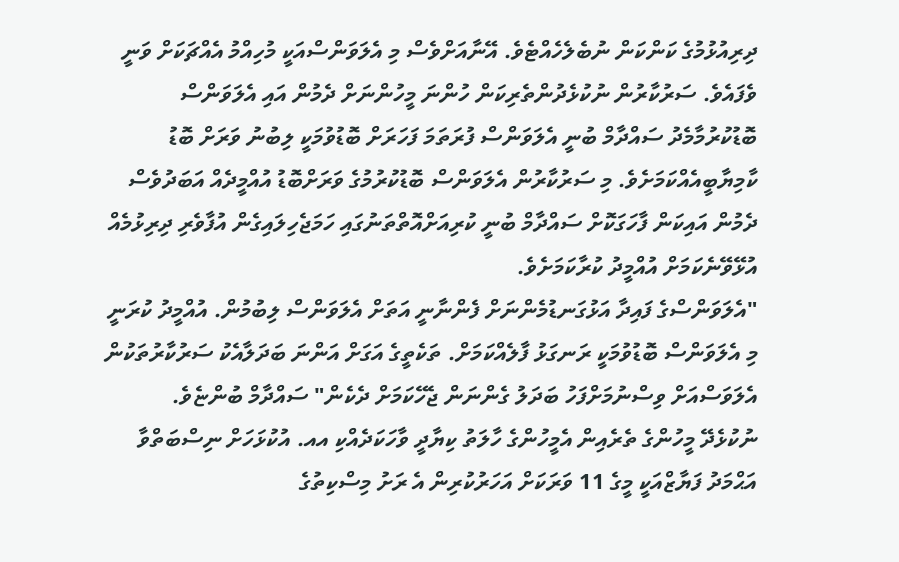ދިރިއުޅުމުގެ ކަންކަން ނުބެލެހެއްޓެވެ. އޭނާއަށްވެސް މި އެލަވަންސްއަކީ މުހިއްމު އެއްޗަކަށް ވަނީ ވެފައެވެ. ސަރުކާރުން ނުކުޅެދުންތެރިކަން ހުންނަ މީހުންނަށް ދެމުން އައި އެލަވަންސް ބޮޑުކުރުމާމެދު ސައްދާމް ބުނީ އެލަވަންސް ފުރަތަމަ ފަހަރަށް ބޮޑުވުމަކީ ލިބުނު ވަރަށް ބޮޑު ކާމިޔާބީއެއްކަމަށެވެ. މި ސަރުކާރުން އެލަވަންސް ބޮޑުކުރުމުގެ ވަރަށްބޮޑު އުއްމީދެއް އަބަދުވެސް ދެމުން އައިކަން ފާހަގަކޮށް ސައްދާމް ބުނީ ކުރިއަށްއޮތްތަނުގައި ހަމަޖެހިލައިގެން އުފާވެރި ދިރިޅުމެއް އުޅޭވޭނެކަމަށް އުއްމީދު ކުރާކަމަށެވެ.
"އެލަވަންސްގެ ފައިދާ އަޅުގަނޑުމެންނަށް ފެންނާނީ އަތަށް އެލަވަންސް ލިބުމުން. އުއްމީދު ކުރަނީ މި އެލަވަންސް ބޮޑުވުމަކީ ރަނގަޅު ފާލެއްކަމަށް. ތަކެތީގެ އަގަށް އަންނަ ބަދަލާއެކު ސަރުކާރުތަކުން އެލަވަސްއަށް ވިސްނުމަށްފަހު ބަދަލު ގެންނަން ޖެހޭކަމަށް ދެކެން" ސައްދާމް ބުންޏެވެ.
ނުކުޅެދޭ މީހުންގެ ތެރެއިން އެމީހުންގެ ހާލަތު ކިޔާދީ ވާހަކަދެއްކި އއ. އުކުޅަހަށް ނިސްބަތްވާ އަޙްމަދު ފަޔާޒްއަކީ މީގެ 11 ވަރަކަށް އަހަރުކުރިން އެ ރަށު މިސްކިތުގެ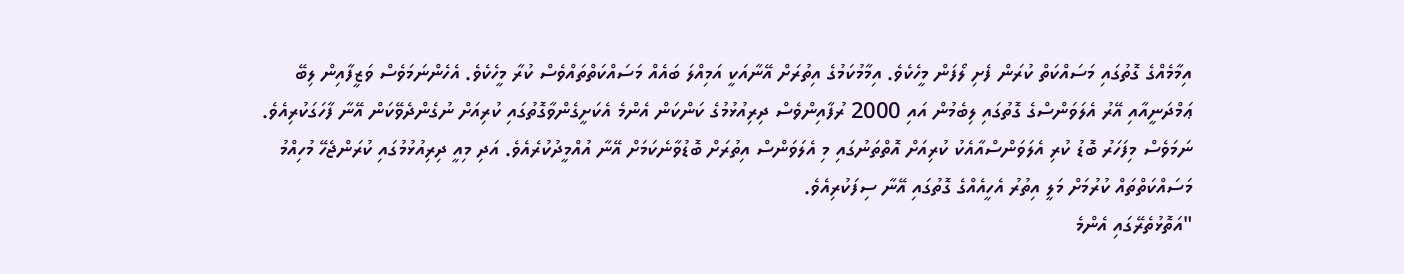އިމާމެއްގެ ގޮތުގައި މަސައްކަތް ކުރަން ފެށި ލޯފަން މީހެކެވެ. އިމާމުކަމުގެ އިތުރަށް އޭނާއަކީ އަމިއްލަ ބައެއް މަސައްކަތްތައްވެސް ކުރާ މީހެކެވެ. އެހެންނަމަވެސް ވަޒީފާއިން ލިބޭ ޢަމްދަނީއާއި އޭރު އެލަވަންސްގެ ގޮތުގައި ލިބެމުން އައި 2000 ރުފާއިންވެސް ދިރިއުޅުމުގެ ކަންކަން އެންމެ އެކަށީގެންވާގޮތުގައި ކުރިއަށް ނުގެންދެވޭކަން އޭނާ ފާހަގަކުރިއެވެ. ނަމަވެސް މިފަހަރު ބޮޑު ކުރި އެލަވަންސްއާއެކު ކުރިއަށް އޮތްތަނުގައި މި އެލަވަންސް އިތުރަށް ބޮޑުވާނެކަމަށް އޭނާ އުއްމީދުކުރެއެވެ. އަދި މިއީ ދިރިއުޅުމުގައި ކުރަންޖެހޭ މުހިއްމު މަސައްކަތްތައް ކުރުމަށް މަލީ އިތުރު އެހީއެއްގެ ގޮތުގައި އޭނާ ސިފަކުރިއެވެ.
"އަތޮޅުތެރޭގައި އެންމެ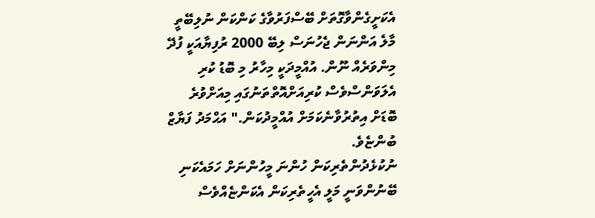އެކަށީގެންވާގޮތަށް ބޭސްފަރުވާގެ ކަންކަން ނުލިބޭތީ މާލެ އަންނަން ޖެހުނަސް ލިބޭ 2000 ރުފިޔާއަކީ ފުދޭ މިންވަރެއް ނޫން. އުއްމީދަކީ މިހާރު މި ބޮޑު ކުރި އެލަވަންސްވެސް ކުރިއަށްއޮތްތަނުގައި މިއަށްވުރެ ބޮޑަށް އިތުރުވާނެކަމަށް އުއްމީދުކަން." އަޙްމަދު ފަޔާޒް ބުންޏެވެ.
ނުކުޅެދުންތެރިކަން ހުންނަ މީހުންނަށް ހަމައެކަނި ބޭނުންވަނީ މަލީ އެހީތެރިކަން އެކަންޏެއްވެސް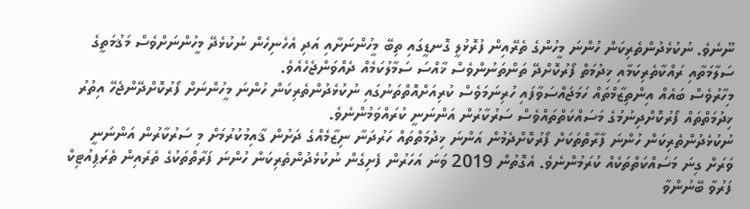ނޫނެވެ. ނުކުޅެދުންތެރިކަން ހުންނަ މީހުންގެ ތެރޭއިން ފުރޮޅުލީ ގޮނޑީގައި ތިބޭ މީހުންނަށާއި އަދި އެހެނިހެން ނުކުޅެދޭ މީހުންނަށްވެސް މަޤުމަތީގެ ސަލާމަތާއި ރައްކާތެރިކަމާއި ޚިދުމަތް ފޯރުކޮށްދޭ ތަންތަނުންވެސް ޚާއްސަ ސަމާލުކަމެއް ދެއްވަންޖެހެއެވެ.
މިހާރުވެސް ބައެއް އިންތިޒާމްތައް ހަމަޖައްސަވާފައި ހުރިނަމަވެސް ކުރިއަށްއޮތްތަނުގައި ނުކުޅެދުންތެރިކަން ހުންނަ މީހުންނަށް ފޯރުކޮށްދޭންޖެހޭ އިތުރު ޚިދުމަތްތައް ފޯރުކޮށްދިނުމުގެ މަސައްކަތްތައްވެސް ސަރުކާރުން އަންނަނީ ކުރައްވަމުންނެވެ.
ނުކުޅެދުންތެރިކަން ހުންނަ ފާރާތްތަކަށް ފޯރުކޮށްދެމުން އަންނަ ޚިދުމަތްތައް ހަރުދަނާ ނިޒާމެއްގެ ދަށުން ޤާއިމުކުރުމަށް މި ސަރުކާރުން އަންނަނީ ވަރަށް ގިނަ މަސައްކަތްތަކެއް ކުރަމުންނެވެ. އެގޮތުން 2019 ވަނަ އަހަރުން ފެށިގެން ނުކުޅެދުންތެރިކަން ހުންނަ ފަރާތްތަކުގެ ތެރެއިން ތެރަޕިއުޓިކް ފަރުވާ ބޭނުންވާ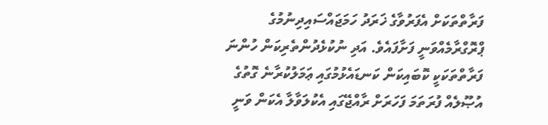ފަރާތްތަކަށް އެފަރުވާގެ ޚަރަދު ހަމަޖައްސައިދިނުމުގެ ޕްރޮގްރާމެއްވަނީ ފަށާފައެވެ. އަދި ނުކުޅެދުންތެރިކަން ހުންނަ ފަރާތްތަކަކީ ކޮބައިކަން ކަނޑައެޅުމުގައި ޢަމަލުކުރާނެ ގޮތުގެ އުޞޫލެއް ފުރަތަމަ ފަހަރަށް ރާއްޖޭގައި އެކުލަވާލާ އެކަން ވަނީ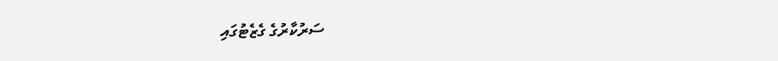ސަރުކާރުގެ ގެޒެޓުގައި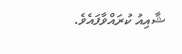ޝާއިއު ކުރައްވާފައެވެ.